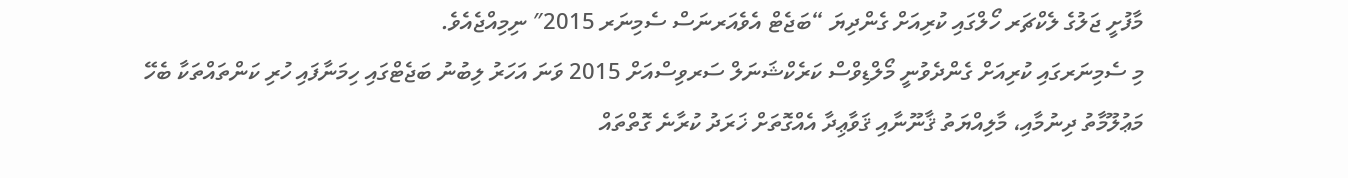މާފުށީ ޖަލުގެ ލެކްޗަރ ހޯލްގައި ކުރިއަށް ގެންދިޔަ “ބަޖެޓް އެވެއަރނަސް ސެމިނަރ 2015″ ނިމިއްޖެއެވެ.
މި ސެމިނަރގައި ކުރިއަށް ގެންދެވުނީ މޯލްޑިވްސް ކަރެކްޝަނަލް ސަރވިސްއަށް 2015 ވަނަ އަހަރު ލިބުނު ބަޖެޓްގައި ހިމަނާފައި ހުރި ކަންތައްތަކާ ބެހޭ މަޢުލޫމާތު ދިނުމާއި، މާލިއްޔަތު ޤާނޫނާއި ޤަވާޢިދާ އެއްގޮތަށް ޚަރަދު ކުރާނެ ގޮތްތައް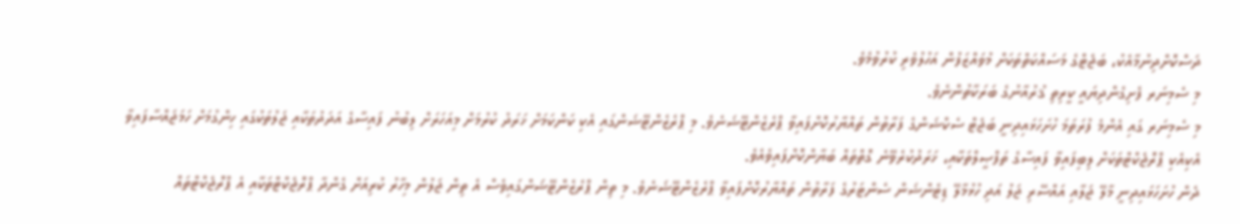ދަސްކޮށްދިނުމާއެކު، ބަޖެޓްގެ މަސައްކަތްތަކަށް މުވައްޒަފުން އަހުލުވެރި ކުރުވުމެވެ.
މި ސެމިނަރ ފެށިގެންދިޔައީ ކީރިތި ޤުރުއާނުގެ ބަރަކާތުންނެވެ.
މި ސެމިނަރ ގައި އެންމެ ފުރަތަމަ ހުށަހަޅައިދިނީ ބަޖެޓް ސެކްޝަންގެ ފަރާތުން ތައްޔާރުކޮށްފައިވާ ޕްރެޒެންޓޭޝަނެވެ. މި ޕްރެޒެންޓޭޝަންގައި އެކި ކަންކަމަށް ޚަރަދު ކުރުމަށް މިއަހަރަށް ލިބުނު ފައިސާގެ އަދަދުތަކާއި ޖަލުތަކުގައި ހިންގުމަށް ހަމަޖައްސާފައިވާ އެކިއެކި ޕްރޮޖެކްޓްތަކަށް ލިބިފައިވާ ފައިސާގެ ތަފްޞީލްތަކާއި، ޚަރަދުކުރެވޭނެ ގޮތްތައް ބަޔާންކޮށްފައިވެއެވެ.
ދެން ހުށަހަޅައިދިނީ މާލޭ ޖަލާއި އައްސޭރި ޖަލު އަދި ހުޅުމާލޭ ޑިޓެންޝަން ސެންޓަރުގެ ފަރާތުން ތައްޔާރުކޮށްފައިވާ ޕްރެޒެންޓޭޝަނެވެ. މި ތިން ޕްރެޒެންޓޭޝަންގައިވެސް އެ ތިން ޖަލުން މިހާރު ކުރިއަށް ގެންދާ ޕްރޮޖެކްޓްތަކާއި އެ ޕްރޮޖެކްޓްތައް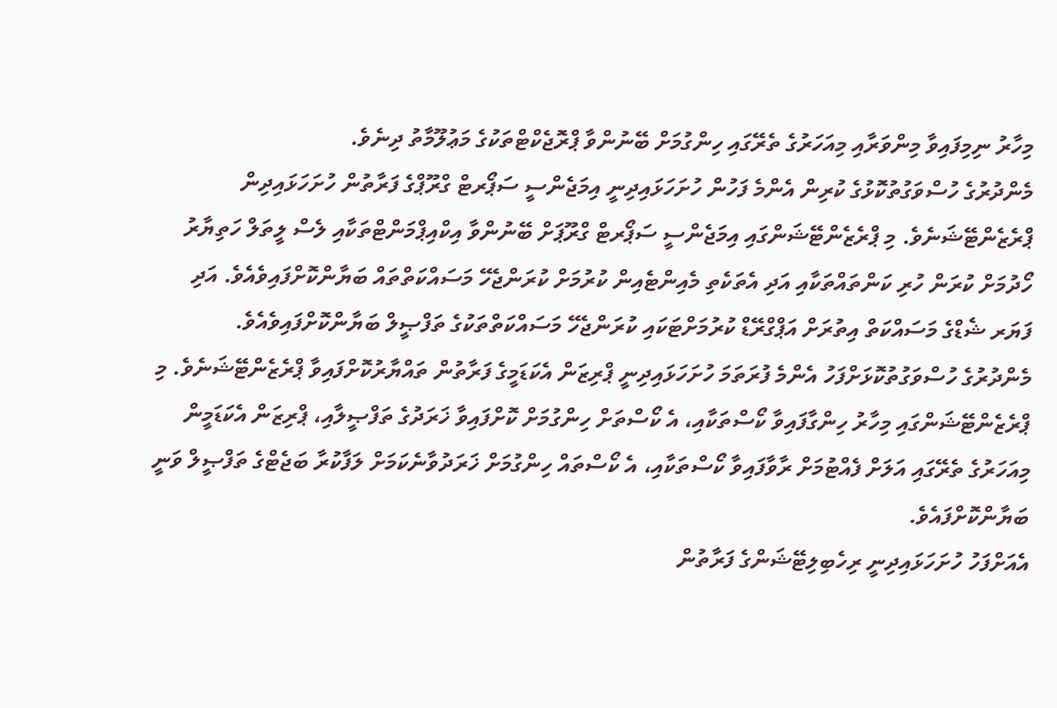މިހާރު ނިމިފައިވާ މިންވަރާއި މިއަހަރުގެ ތެރޭގައި ހިންގުމަށް ބޭނުންވާ ޕްރޮޖެކްޓްތަކުގެ މަޢުލޫމާތު ދިނެވެ.
މެންދުރުގެ ހުސްވަގުތުކޮޅުގެ ކުރިން އެންމެ ފަހުން ހުށަހަޅައިދިނީ އިމަޖެންސީ ސަޕޯރޓް ގްރޫޕްގެ ފަރާތުން ހުށަހަޅައިދިން ޕްރެޒެންޓޭޝަނެވެ. މި ޕްރެޒެންޓޭޝަންގައި އިމަޖެންސީ ސަޕޯރޓް ގްރޫޕަށް ބޭނުންވާ އިކްއިޕްމަންޓްތަކާއި ލެސް ލީތަލް ހަތިޔާރު ހޯދުމަށް ކުރަން ހުރި ކަންތައްތަކާއި އަދި އެތަކެތި މެއިންޓެއިން ކުރުމަށް ކުރަންޖެހޭ މަސައްކަތްތައް ބަޔާންކޮށްފައިވެއެވެ. އަދި ފަޔަރ ޝެޑްގެ މަސައްކަތް އިތުރަށް އަޕްގްރޭޑް ކުރުމަށްޓަކައި ކުރަންޖެހޭ މަސައްކަތްތަކުގެ ތަފްޞީލް ބަޔާންކޮށްފައިވެއެވެ.
މެންދުރުގެ ހުސްވަގުތުކޮޅަށްފަހު އެންމެ ފުރަތަމަ ހުށަހަޅައިދިނީ ޕްރިޒަން އެކަޑަމީގެ ފަރާތުން ތައްޔާރުކޮށްފައިވާ ޕްރެޒެންޓޭޝަނެވެ. މި ޕްރެޒެންޓޭޝަންގައި މިހާރު ހިންގާފައިވާ ކޯސްތަކާއި، އެ ކޯސްތަށް ހިންގުމަށް ކޮށްފައިވާ ޚަރަދުގެ ތަފްޞީލާއި، ޕްރިޒަން އެކަޑަމީން މިއަހަރުގެ ތެރޭގައި އަލަށް ފެއްޓުމަށް ރާވާފައިވާ ކޯސްތަކާއި، އެ ކޯސްތައް ހިންގުމަށް ޚަރަދުވާނެކަމަށް ލަފާކުރާ ބަޖެޓްގެ ތަފްޞީލް ވަނީ ބަޔާންކޮށްފައެވެ.
އެއަށްފަހު ހުށަހަޅައިދިނީ ރިހެބިލިޓޭޝަންގެ ފަރާތުން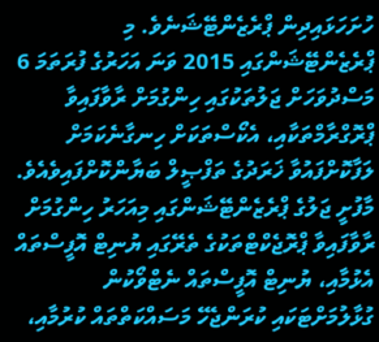ހުށަހަޅައިދިން ޕްރެޒެންޓޭޝަނެވެ. މި ޕްރެޒެންޓޭޝަންގައި 2015 ވަނަ އަހަރުގެ ފުރަތަމަ 6 މަސްދުވަހަށް ޖަލުތަކުގައި ހިންގުމަށް ރާވާފައިވާ ޕްރޮގްރާމްތަކާއި، އެކޯސްތަކަށް ހިނގާނެކަމަށް ލަފާކޮށްފައުވާ ޚަރަދުގެ ތަފްޞީލް ބަޔާންކޮށްފައިވެއެވެ.
މާފުށީ ޖަލުގެ ޕްރެޒެންޓޭޝަންގައި މިއަހަރު ހިންގުމަށް ރާވާފައިވާ ޕްރޮޖެކްޓްތަކުގެ ތެރޭގައި ޔުނިޓް އޮފީސްތައް އެޅުމާއި، ޔުނިޓް އޮފީސްތައް ނެޓްވޯކުން ގުޅާލުމަށްޓަކައި ކުރަންޖެހޭ މަސައްކަތްތައް ކުރުމާއި،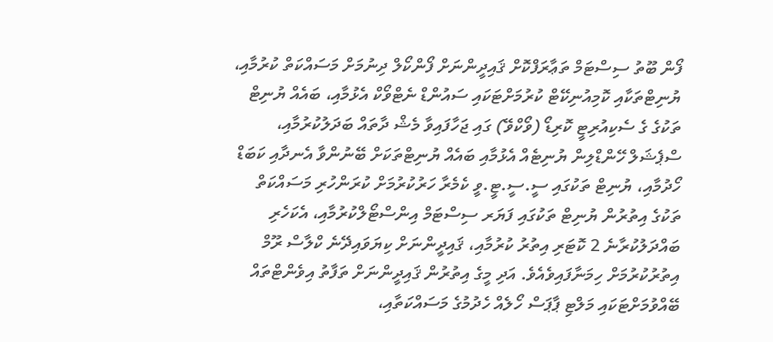ފޯން ބޫތު ސިސްޓަމް ތަޢާރަފްކޮށް ޤައިދީންނަށް ފޯންކޯލް ދިނުމަށް މަސައްކަތް ކުރުމާއި، ޔުނިޓްތަކާއި ކޮމިއުނިކޭޓް ކުރުމަށްޓަކައި ސައުންޑް ނެޓްވޯކް އެޅުމާއި، ބައެއް ޔުނިޓް ތަކުގެ ގެ ސެކިއުރިޓީ ކޮރިޑޯ (ވޯކްވޭ) ގައި ޖަހާފައިވާ މެޝް ދާތައް ބަދަލުކުރުމާއި، ސްޕެޝަލް ހޭންޑްލިން ޔުނިޓެއް އެޅުމާއި ބައެއް ޔުނިޓްތަކަށް ބޭނުންވާ އެނދާއި ކަބަޑް ހޯދުމާއި، ޔުނިޓް ތަކުގައި ސީ.ސީ.ޓީ.ވީ ކެމެރާ ހަރުކުރުމަށް ކުރަންހުރި މަސައްކަތް ތަކުގެ އިތުރުން ޔުނިޓް ތަކުގައި ފަޔަރ ސިސްޓަމް އިންސްޓޯލްކުރުމާއި، އެކަހެރި ބައްދަލުކުރާނެ 2 ކޮޓަރި އިތުރު ކުރުމާއި، ޤައިދީންނަށް ކިޔަވައިދޭނެ ކްލާސް ރޫމް އިތުރުކުރުމަށް ހިމަނާފައިވެއެވެ. އަދި މީގެ އިތުރުން ޤައިދީންނަށް ތަފާތު އިވެންޓްތައް ބޭއްވުމަށްޓަކައި މަލްޓި ޕާޕަސް ހޯލެއް ހެދުމުގެ މަސައްކަތާއި،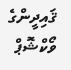ޤައިދީންގެ ވޯކްޝޮޕް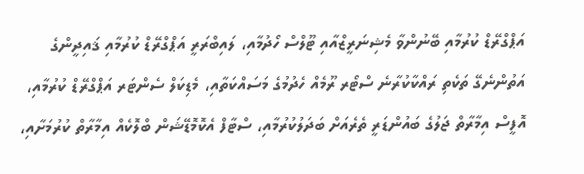އަޕްގްރޭޑް ކުރުމާއި ބޭނުންވާ މެޝިނަރީޒްއާއި ޓޫލްސް ހޯދުމާއި، ލައިބްރަރީ އަޕްގްރޭޑް ކުރުމާއި ޤައިދީންގެ އަތުންނެގޭ ތަކެތި ރައްކާކުރާނެ ސްޓޯރ ރޫމެއް ހެދުމުގެ މަސައްކަތާއި، މެޑިކަލް ސެންޓަރ އަޕްގްރޭޑް ކުރުމާއި، އޮފީސް އިމާރާތް ޖަލުގެ ބައުންޑަރީ ތެރެއަށް ބަދަލުކުރުމާއި، ސްޓާފް އެކޮމޮޑޭޝަން ބްލޮކެއް އިމާރާތް ކުރުމަށާއި،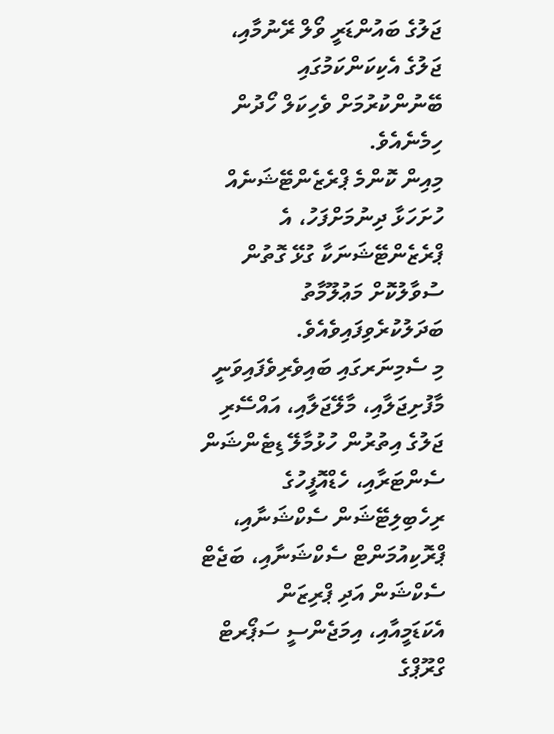ޖަލުގެ ބައުންޑަރީ ވޯލް ރޭނުމާއި، ޖަލުގެ އެކިކަންކަމުގައި ބޭނުންކުރުމަށް ވެހިކަލް ހޯދުން ހިމެނެއެވެ.
މިއިން ކޮންމެ ޕްރެޒެންޓޭޝަނެއް ހުށަހަޅާ ދިނުމަށްފަހު، އެ ޕްރެޒެންޓޭޝަނަކާ ގުޅޭ ގޮތުން ސުވާލުކޮށް މަޢުލޫމާތު ބަދަލުކުރެވިފައިވެއެވެ.
މި ސެމިނަރގައި ބައިވެރިވެފައިވަނީ މާފުށިޖަލާއި، މާލޭޖަލާއި، އައްސޭރި ޖަލުގެ އިތުރުން ހުޅުމާލޭ ޑިޓެންޝަން ސެންޓަރާއި، ހެޑްއޮފީހުގެ ރިހެބިލިޓޭޝަން ސެކްޝަނާއި، ޕްރޮކިއުމަންޓް ސެކްޝަނާއި، ބަޖެޓް ސެކްޝަން އަދި ޕްރިޒަން އެކަޑަމީއާއި، އިމަޖެންސީ ސަޕޯރޓް ގްރޫޕްގެ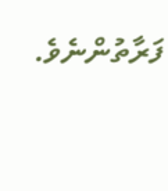ފަރާތުންނެވެ.